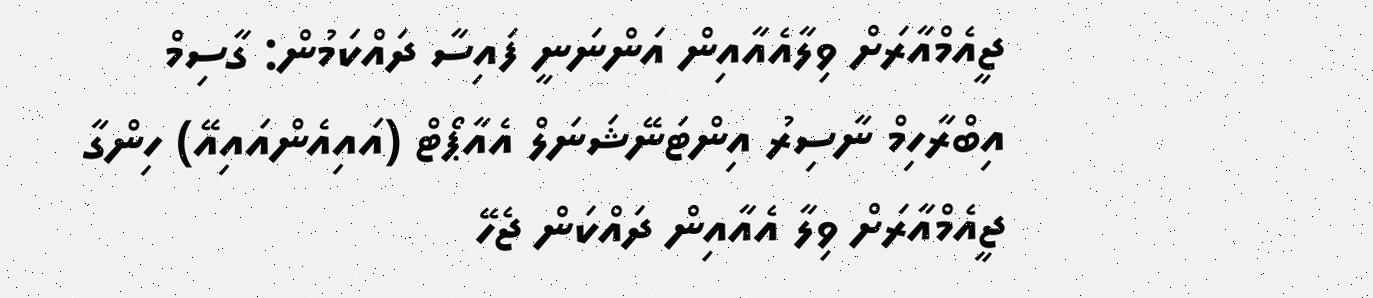ޖީއެމްއާރަށް ވިލާއެއާއިން އަންނަނީ ފައިސާ ދައްކަމުން: ގާސިމް
އިބްރާހިމް ނާސިރު އިންޓަނޭޝަނަލް އެއާޕޯޓް (އައިއެންއައިއޭ) ހިންގާ ޖީއެމްއާރަށް ވިލާ އެއާއިން ދައްކަން ޖެހޭ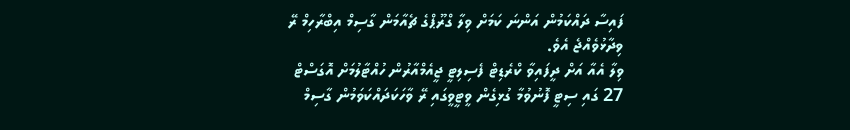ފައިސާ ދައްކަމުން އަންނަ ކަމަށް ވިލާ ގްރޫޕްގެ ޗެއާމަން ގާސިމް އިބްރާހިމް ރޭ ވިދާޅުވެއްޖެ އެވެ.
ވިލާ އެއާ އަށް ދީފައިވާ ކްރެޑިޓް ފެސިލިޓީ ޖީއެމްއާރުން ހުއްޓާލުމަށް އޮގަސްޓް 27 ގައި ސިޓީ ފޮނުވުމާ ގުޅިގެން ވީޓީވީގައި ރޭ ވާހަކަދައްކަވަމުން ގާސިމް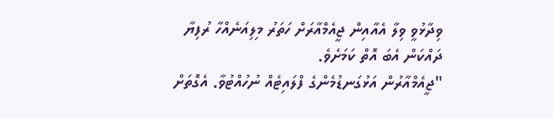ވިދާޅުވީ ވިލާ އެއާއިން ޖީއެމްއާރަށް ހަތަރު މިލިއަނެއްހާ ރުފިޔާ ދައްކަން އެބަ އޮތް ކަމަށެވެ.
"ޖީއެމްއާރުން އަޅުގަނޑުމެންގެ ފްލައިޓެއް ނުހުއްޓުވާ. އެގޮތަށް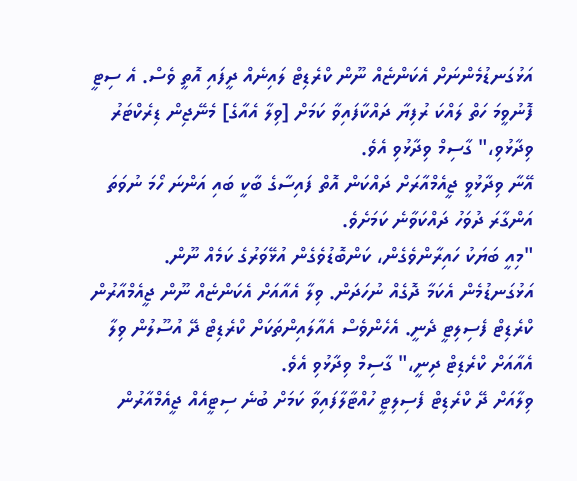އަޅުގަނޑުމެންނަށް އެކަންޏެއް ނޫން ކްރެޑިޓް ލައިނެއް ދީފައި އޮތީ ވެސް. އެ ސިޓީ ފޮނުވީމަ ހަތް ލައްކަ ރުފިޔާ ދައްކާފައިވާ ކަމަށް [ވިލާ އެއާގެ] މެނޭޖިން ޑިރެކްޓަރު ވިދާޅުވި،" ގާސިމް ވިދާޅުވި އެވެ.
އޭނާ ވިދާޅުވީ ޖީއެމްއާރަށް ދައްކަން އޮތް ފައިސާގެ ބާކީ ބައި އަންނަ ހޯމަ ނުވަތަ އަންގާރަ ދުވަހު ދައްކަވާނެ ކަމަށެވެ.
"މިއީ ބަޔަކު ހައިރާންވެގެން، ކަންބޮޑުވެގެން އުޅޭވަރުގެ ކަމެއް ނޫން. އަޅުގަނޑުމެން އެކަމާ ދޮގެއް ނުހަދަން. ވިލާ އެއާއަށް އެކަންޏެއް ނޫން ޖީއެމްއާރުން ކްރެޑިޓް ފެސިލިޓީ ދެނީ. އެހެންވެސް އެއާލައިންތަކަށް ކްރެޑިޓް ދޭ އުސޫލުން ވިލާ އެއާއަށް ކްރެޑިޓް ދިނީ،" ގާސިމް ވިދާޅުވި އެވެ.
ވިލާއަށް ދޭ ކްރެޑިޓް ފެސިލިޓީ ހުއްޓާލާފައިވާ ކަމަށް ބުނެ ސިޓީއެއް ޖީއެމްއާރުން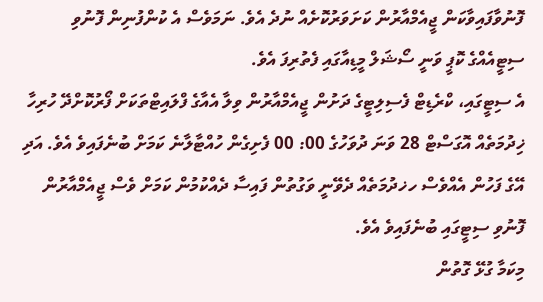ފޮނުވާފައިވާކަން ޖީއެމްއާރުން ކަށަވަރުކޮށެއް ނުދެ އެވެ. ނަމަވެސް އެ ކުންފުނިން ފޮނުވި ސިޓީއެއްގެ ކޮޕީ ވަނީ ސޯޝަލް މީޑިއާގައި ފެތުރިފަ އެވެ.
އެ ސިޓީގައި، ކްރެޑިޓް ފެސިލިޓީގެ ދަށުން ޖީއެމްއާރުން ވިލާ އެއާގެ ފްލައިޓްތަކަށް ފޯރުކޮށްދޭ ހުރިހާ ޚިދުމަތެއް އޮގަސްޓް 28 ވަނަ ދުވަހުގެ 00: 00 ފެށިގެން ހުއްޓާލާނެ ކަމަށް ބުނެފައިވެ އެވެ. އަދި އޭގެ ފަހުން އެއްވެސް ހޚދުމަތެއް ދެވޭނީ ވަގުތުން ފައިސާ ދެއްކުމުން ކަމަށް ވެސް ޖީއެމްއާރުން ފޮނުވި ސިޓީގައި ބުނެފައިވެ އެވެ.
މިކަމާ ގުޅޭ ގޮތުން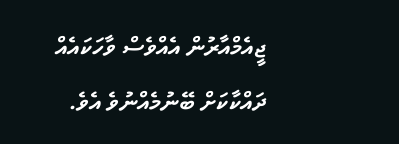ޖީއެމްއާރުން އެއްވެސް ވާހަކައެއް ދައްކާކަށް ބޭނުމެއްނުވެ އެވެ.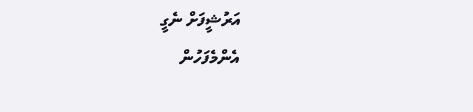އަރުޝީފަށް ނެގީ
އެންމެފަހުން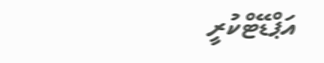އަޕްޑޭޓްކުރީ